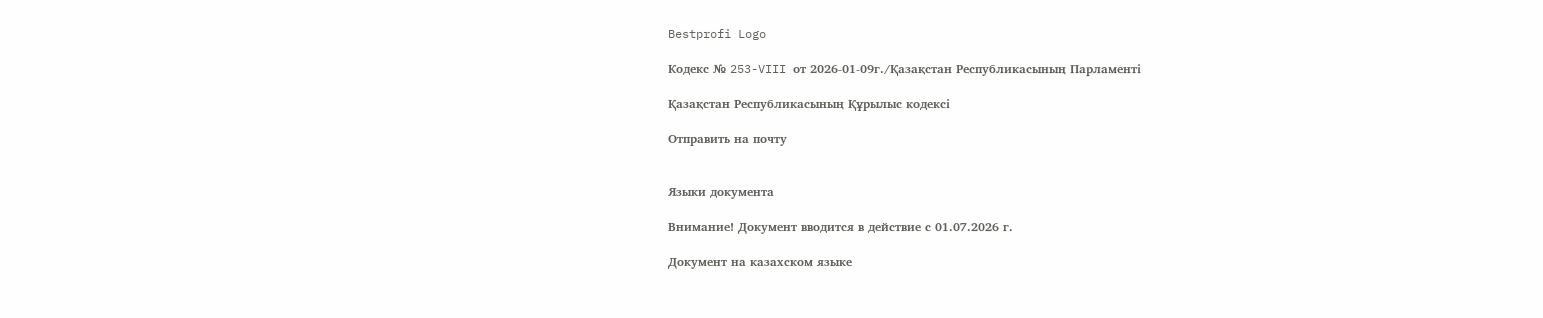Bestprofi Logo

Кодекс № 253-VIII от 2026-01-09г./Қазақстан Республикасының Парламенті

Қазақстан Республикасының Құрылыс кодексі

Отправить на почту


Языки документа

Внимание! Документ вводится в действие с 01.07.2026 г.

Документ на казахском языке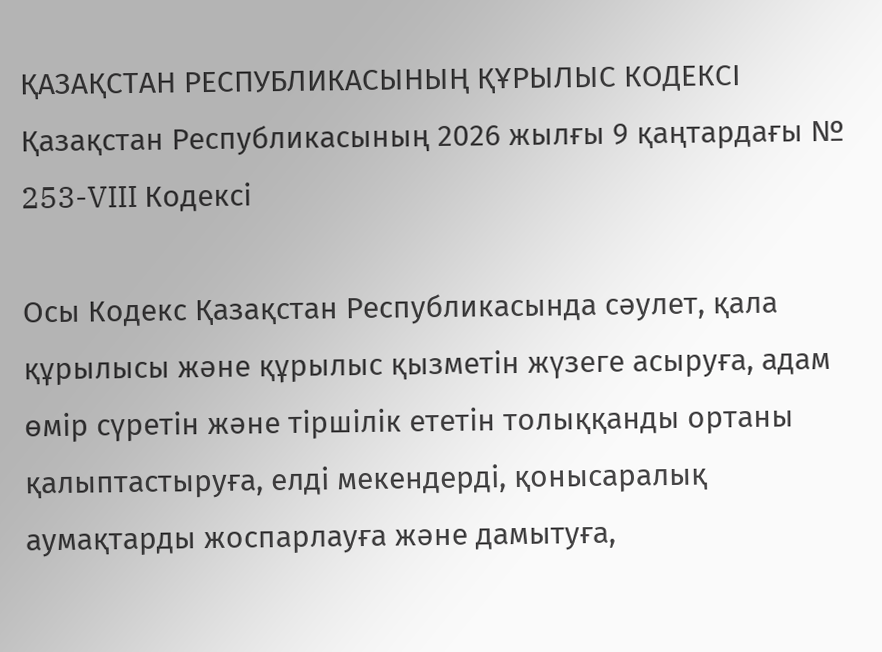ҚАЗАҚСТАН РЕСПУБЛИКАСЫНЫҢ ҚҰРЫЛЫС КОДЕКСІ Қазақстан Республикасының 2026 жылғы 9 қаңтардағы № 253-VIII Кодексі

Осы Кодекс Қазақстан Республикасында сәулет, қала құрылысы және құрылыс қызметін жүзеге асыруға, адам өмір сүретін және тіршілік ететін толыққанды ортаны қалыптастыруға, елді мекендерді, қонысаралық аумақтарды жоспарлауға және дамытуға,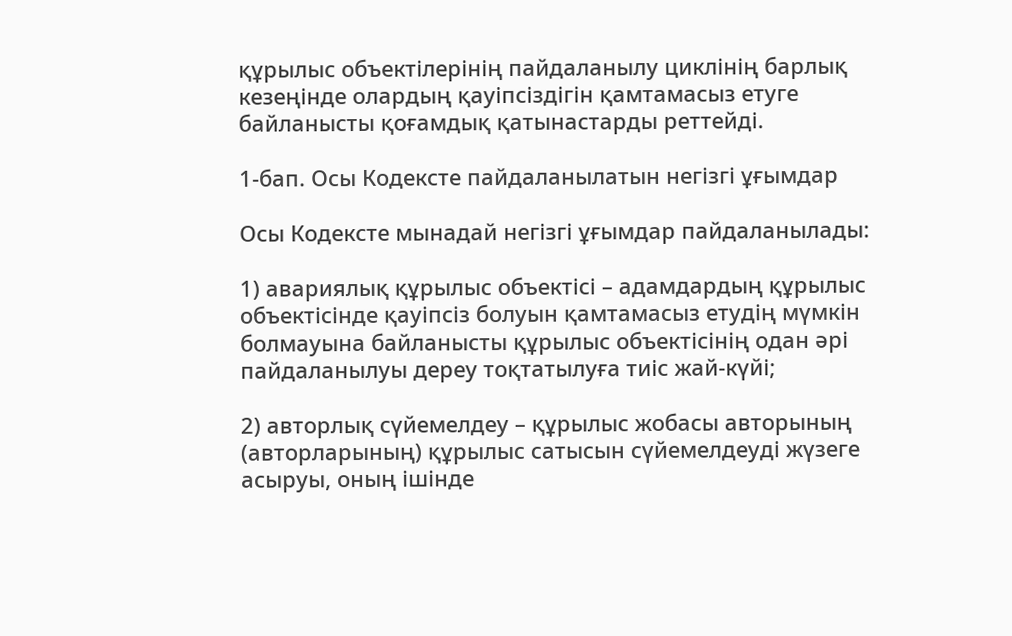құрылыс объектілерінің пайдаланылу циклінің барлық кезеңінде олардың қауіпсіздігін қамтамасыз етуге байланысты қоғамдық қатынастарды реттейді.

1-бап. Осы Кодексте пайдаланылатын негізгі ұғымдар

Осы Кодексте мынадай негізгі ұғымдар пайдаланылады:

1) авариялық құрылыс объектісі – адамдардың құрылыс объектісінде қауіпсіз болуын қамтамасыз етудің мүмкін болмауына байланысты құрылыс объектісінің одан әрі пайдаланылуы дереу тоқтатылуға тиіс жай-күйі;

2) авторлық сүйемелдеу – құрылыс жобасы авторының (авторларының) құрылыс сатысын сүйемелдеуді жүзеге асыруы, оның ішінде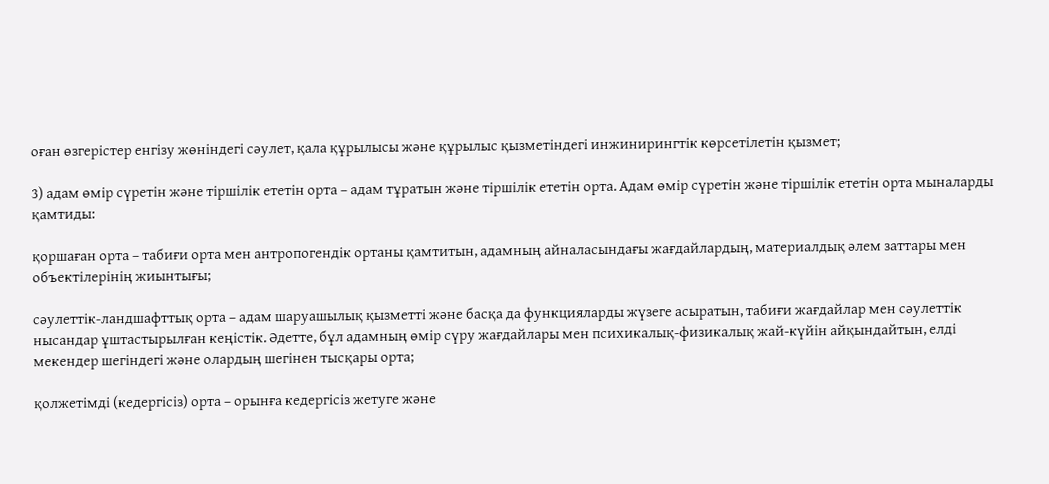оған өзгерістер енгізу жөніндегі сәулет, қала құрылысы және құрылыс қызметіндегі инжинирингтік көрсетілетін қызмет;

3) адам өмір сүретін және тіршілік ететін орта – адам тұратын және тіршілік ететін орта. Адам өмір сүретін және тіршілік ететін орта мыналарды қамтиды:

қоршаған орта – табиғи орта мен антропогендік ортаны қамтитын, адамның айналасындағы жағдайлардың, материалдық әлем заттары мен объектілерінің жиынтығы;

сәулеттік-ландшафттық орта – адам шаруашылық қызметті және басқа да функцияларды жүзеге асыратын, табиғи жағдайлар мен сәулеттік нысандар ұштастырылған кеңістік. Әдетте, бұл адамның өмір сүру жағдайлары мен психикалық-физикалық жай-күйін айқындайтын, елді мекендер шегіндегі және олардың шегінен тысқары орта;

қолжетімді (кедергісіз) орта – орынға кедергісіз жетуге және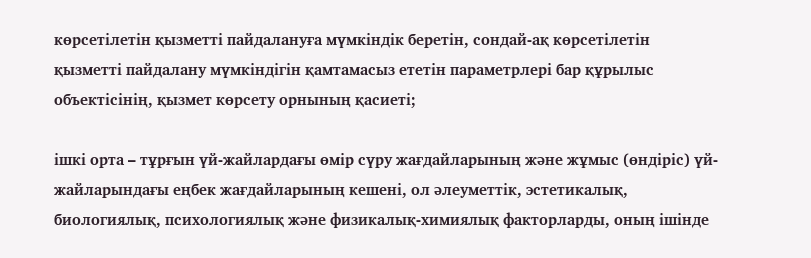көрсетілетін қызметті пайдалануға мүмкіндік беретін, сондай-ақ көрсетілетін қызметті пайдалану мүмкіндігін қамтамасыз ететін параметрлері бар құрылыс объектісінің, қызмет көрсету орнының қасиеті;

iшкi орта – тұрғын үй-жайлардағы өмiр сүру жағдайларының және жұмыс (өндiрiс) үй-жайларындағы еңбек жағдайларының кешенi, ол әлеуметтiк, эстетикалық, биологиялық, психологиялық және физикалық-химиялық факторларды, оның iшiнде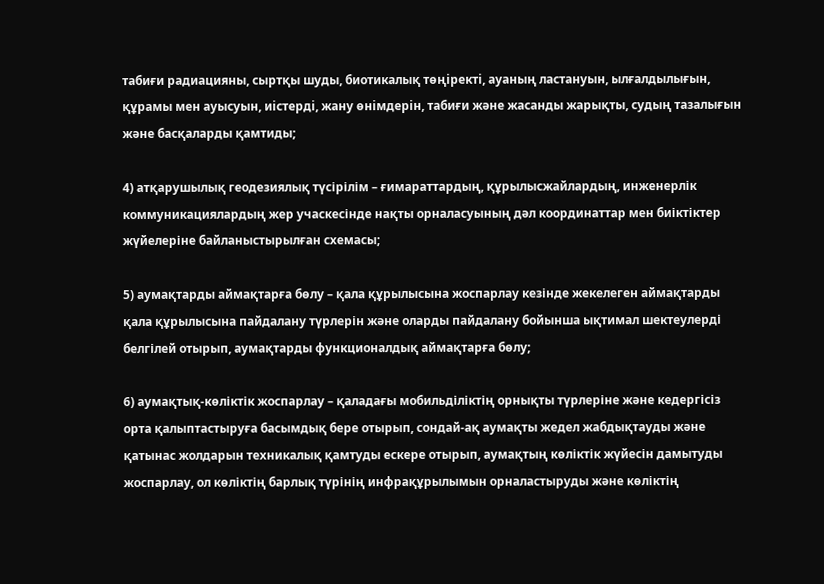табиғи радиацияны, сыртқы шуды, биотикалық төңiректi, ауаның ластануын, ылғалдылығын, құрамы мен ауысуын, иiстердi, жану өнiмдерiн, табиғи және жасанды жарықты, судың тазалығын және басқаларды қамтиды;

4) атқарушылық геодезиялық түсірілім – ғимараттардың, құрылысжайлардың, инженерлік коммуникациялардың жер учаскесінде нақты орналасуының дәл координаттар мен биіктіктер жүйелеріне байланыстырылған схемасы;

5) аумақтарды аймақтарға бөлу – қала құрылысына жоспарлау кезінде жекелеген аймақтарды қала құрылысына пайдалану түрлерін және оларды пайдалану бойынша ықтимал шектеулерді белгілей отырып, аумақтарды функционалдық аймақтарға бөлу;

6) аумақтық-көліктік жоспарлау – қаладағы мобильділіктің орнықты түрлеріне және кедергісіз орта қалыптастыруға басымдық бере отырып, сондай-ақ аумақты жедел жабдықтауды және қатынас жолдарын техникалық қамтуды ескере отырып, аумақтың көліктік жүйесін дамытуды жоспарлау, ол көліктің барлық түрінің инфрақұрылымын орналастыруды және көліктің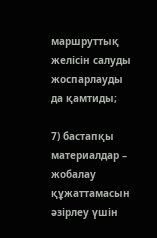маршруттық желісін салуды жоспарлауды да қамтиды;

7) бастапқы материалдар – жобалау құжаттамасын әзірлеу үшін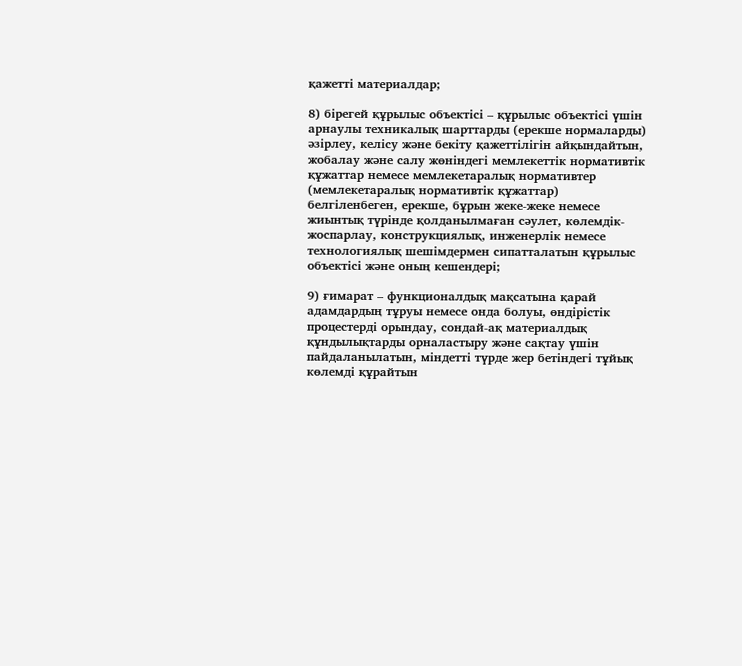қажетті материалдар;

8) бірегей құрылыс объектісі – құрылыс объектісі үшін арнаулы техникалық шарттарды (ерекше нормаларды) әзірлеу, келісу және бекіту қажеттілігін айқындайтын, жобалау және салу жөніндегі мемлекеттік нормативтік құжаттар немесе мемлекетаралық нормативтер (мемлекетаралық нормативтік құжаттар) белгіленбеген, ерекше, бұрын жеке-жеке немесе жиынтық түрінде қолданылмаған сәулет, көлемдік-жоспарлау, конструкциялық, инженерлік немесе технологиялық шешімдермен сипатталатын құрылыс объектісі және оның кешендері;

9) ғимарат – функционалдық мақсатына қарай адамдардың тұруы немесе онда болуы, өндiрiстiк процестердi орындау, сондай-ақ материалдық құндылықтарды орналастыру және сақтау үшін пайдаланылатын, мiндеттi түрде жер бетiндегі тұйық көлемдi құрайтын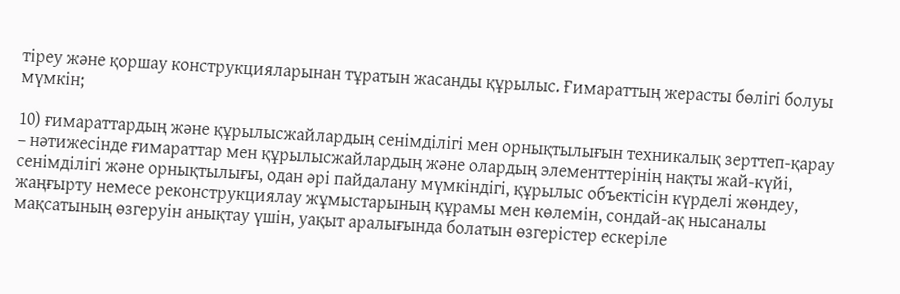тiреу және қоршау конструкцияларынан тұратын жасанды құрылыс. Ғимараттың жерасты бөлiгi болуы мүмкiн;

10) ғимараттардың және құрылысжайлардың сенімділігі мен орнықтылығын техникалық зерттеп-қарау – нәтижесінде ғимараттар мен құрылысжайлардың және олардың элементтерінің нақты жай-күйі, сенімділігі және орнықтылығы, одан әрі пайдалану мүмкіндігі, құрылыс объектісін күрделі жөндеу, жаңғырту немесе реконструкциялау жұмыстарының құрамы мен көлемін, сондай-ақ нысаналы мақсатының өзгеруін анықтау үшін, уақыт аралығында болатын өзгерістер ескеріле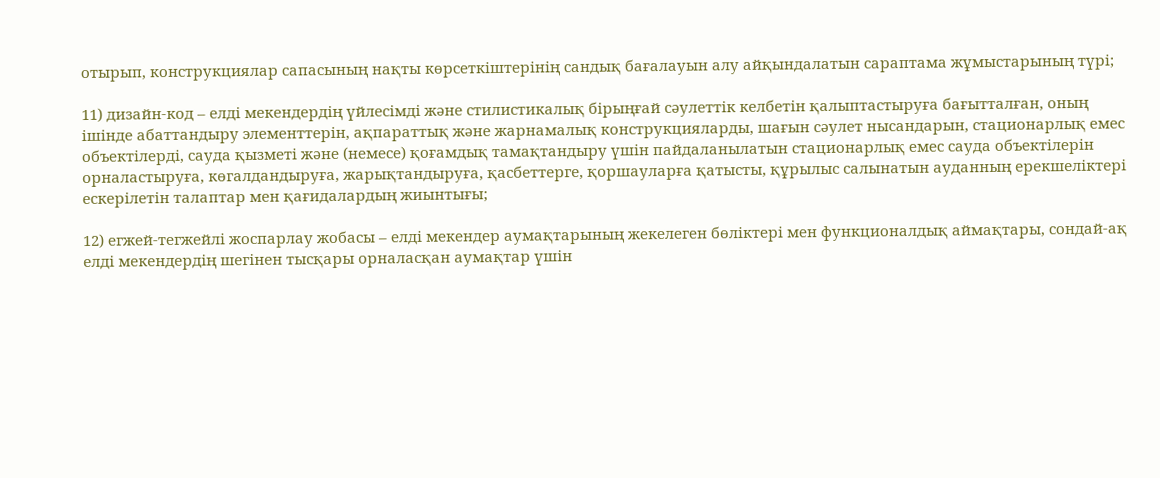отырып, конструкциялар сапасының нақты көрсеткіштерінің сандық бағалауын алу айқындалатын сараптама жұмыстарының түрі;

11) дизайн-код – елді мекендердің үйлесімді және стилистикалық бірыңғай сәулеттік келбетін қалыптастыруға бағытталған, оның ішінде абаттандыру элементтерін, ақпараттық және жарнамалық конструкцияларды, шағын сәулет нысандарын, стационарлық емес объектілерді, сауда қызметі және (немесе) қоғамдық тамақтандыру үшін пайдаланылатын стационарлық емес сауда объектілерін орналастыруға, көгалдандыруға, жарықтандыруға, қасбеттерге, қоршауларға қатысты, құрылыс салынатын ауданның ерекшеліктері ескерілетін талаптар мен қағидалардың жиынтығы;

12) егжей-тегжейлі жоспарлау жобасы – елді мекендер аумақтарының жекелеген бөліктері мен функционалдық аймақтары, сондай-ақ елді мекендердің шегінен тысқары орналасқан аумақтар үшін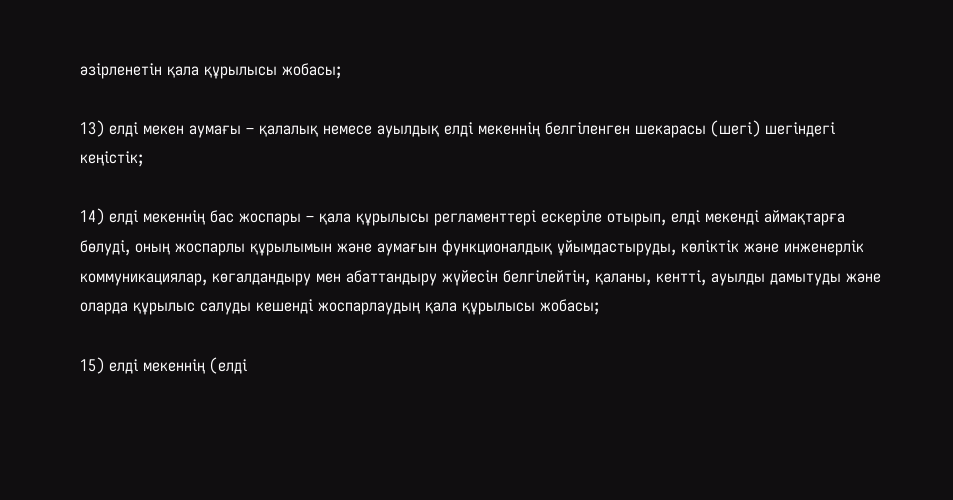әзірленетін қала құрылысы жобасы;

13) елдi мекен аумағы – қалалық немесе ауылдық елдi мекеннiң белгiленген шекарасы (шегі) шегiндегi кеңiстiк;

14) елдi мекеннiң бас жоспары – қала құрылысы регламенттері ескеріле отырып, елді мекенді аймақтарға бөлудi, оның жоспарлы құрылымын және аумағын функционалдық ұйымдастыруды, көлiктік және инженерлiк коммуникациялар, көгалдандыру мен абаттандыру жүйесін белгiлейтiн, қаланы, кенттi, ауылды дамытуды және оларда құрылыс салуды кешендi жоспарлаудың қала құрылысы жобасы;

15) елді мекеннің (елді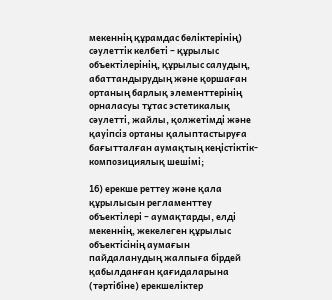мекеннің құрамдас бөліктерінің) сәулеттік келбеті – құрылыс объектілерінің, құрылыс салудың, абаттандырудың және қоршаған ортаның барлық элементтерінің орналасуы тұтас эстетикалық сәулетті, жайлы, қолжетімді және қауіпсіз ортаны қалыптастыруға бағытталған аумақтың кеңістіктік-композициялық шешімі;

16) ерекше реттеу және қала құрылысын регламенттеу объектiлерi – аумақтарды, елдi мекеннiң, жекелеген құрылыс объектiсiнiң аумағын пайдаланудың жалпыға бiрдей қабылданған қағидаларына (тәртiбіне) ерекшелiктер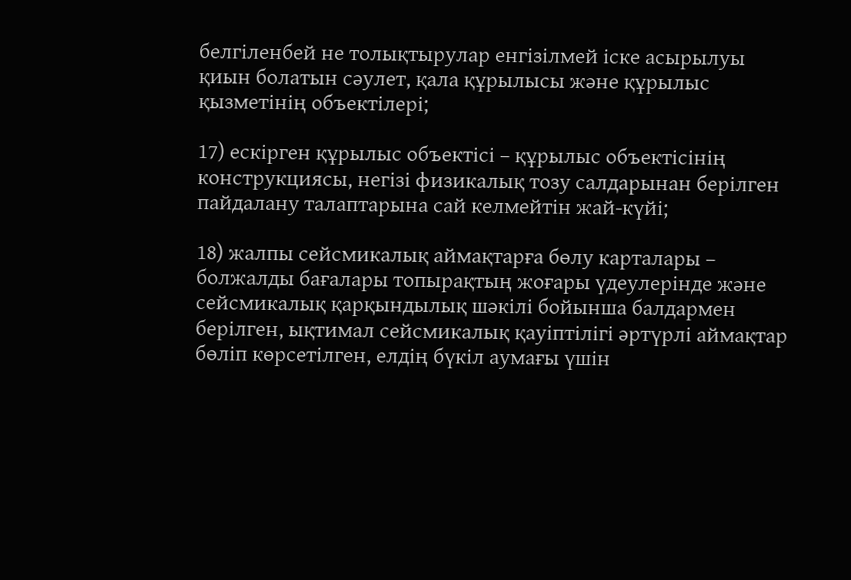белгiленбей не толықтырулар енгiзiлмей іске асырылуы қиын болатын сәулет, қала құрылысы және құрылыс қызметiнiң объектiлерi;

17) ескірген құрылыс объектісі – құрылыс объектісінің конструкциясы, негізі физикалық тозу салдарынан берілген пайдалану талаптарына сай келмейтін жай-күйі;

18) жалпы сейсмикалық аймақтарға бөлу карталары – болжалды бағалары топырақтың жоғары үдеулерінде және сейсмикалық қарқындылық шәкілі бойынша балдармен берілген, ықтимал сейсмикалық қауіптілігі әртүрлі аймақтар бөліп көрсетілген, елдің бүкіл аумағы үшін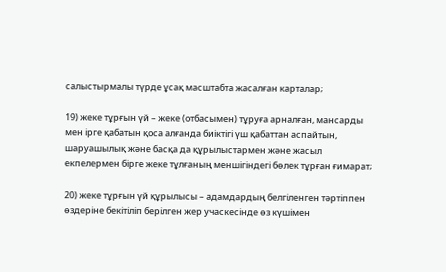салыстырмалы түрде ұсақ масштабта жасалған карталар;

19) жеке тұрғын үй – жеке (отбасымен) тұруға арналған, мансарды мен ірге қабатын қоса алғанда биіктігі үш қабаттан аспайтын, шаруашылық және басқа да құрылыстармен және жасыл екпелермен бірге жеке тұлғаның меншігіндегі бөлек тұрған ғимарат;

20) жеке тұрғын үй құрылысы – адамдардың белгіленген тәртіппен өздеріне бекітіліп берілген жер учаскесінде өз күшімен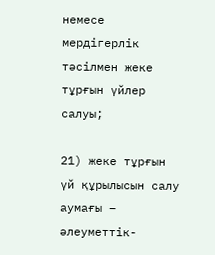немесе мердігерлік тәсілмен жеке тұрғын үйлер салуы;

21) жеке тұрғын үй құрылысын салу аумағы – әлеуметтік-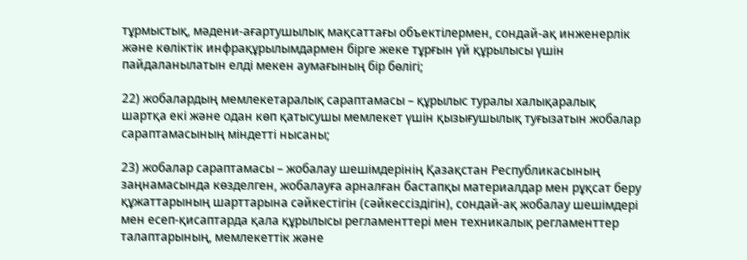тұрмыстық, мәдени-ағартушылық мақсаттағы объектілермен, сондай-ақ инженерлік және көліктік инфрақұрылымдармен бірге жеке тұрғын үй құрылысы үшін пайдаланылатын елді мекен аумағының бір бөлігі;

22) жобалардың мемлекетаралық сараптамасы – құрылыс туралы халықаралық шартқа екі және одан көп қатысушы мемлекет үшін қызығушылық туғызатын жобалар сараптамасының міндетті нысаны;

23) жобалар сараптамасы – жобалау шешімдерінің Қазақстан Республикасының заңнамасында көзделген, жобалауға арналған бастапқы материалдар мен рұқсат беру құжаттарының шарттарына сәйкестігін (сәйкессіздігін), сондай-ақ жобалау шешімдері мен есеп-қисаптарда қала құрылысы регламенттері мен техникалық регламенттер талаптарының, мемлекеттік және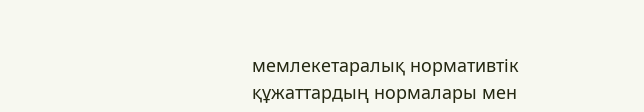мемлекетаралық нормативтік құжаттардың нормалары мен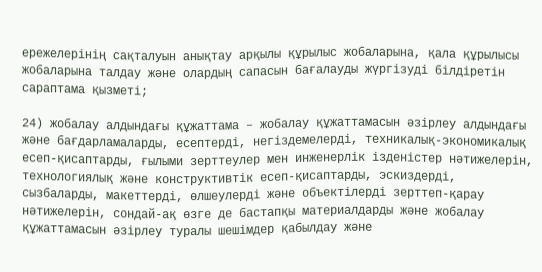ережелерінің сақталуын анықтау арқылы құрылыс жобаларына, қала құрылысы жобаларына талдау және олардың сапасын бағалауды жүргізуді білдіретін сараптама қызметі;

24) жобалау алдындағы құжаттама – жобалау құжаттамасын әзірлеу алдындағы және бағдарламаларды, есептерді, негіздемелерді, техникалық-экономикалық есеп-қисаптарды, ғылыми зерттеулер мен инженерлік ізденістер нәтижелерін, технологиялық және конструктивтік есеп-қисаптарды, эскиздерді, сызбаларды, макеттерді, өлшеулерді және объектілерді зерттеп-қарау нәтижелерін, сондай-ақ өзге де бастапқы материалдарды және жобалау құжаттамасын әзірлеу туралы шешімдер қабылдау және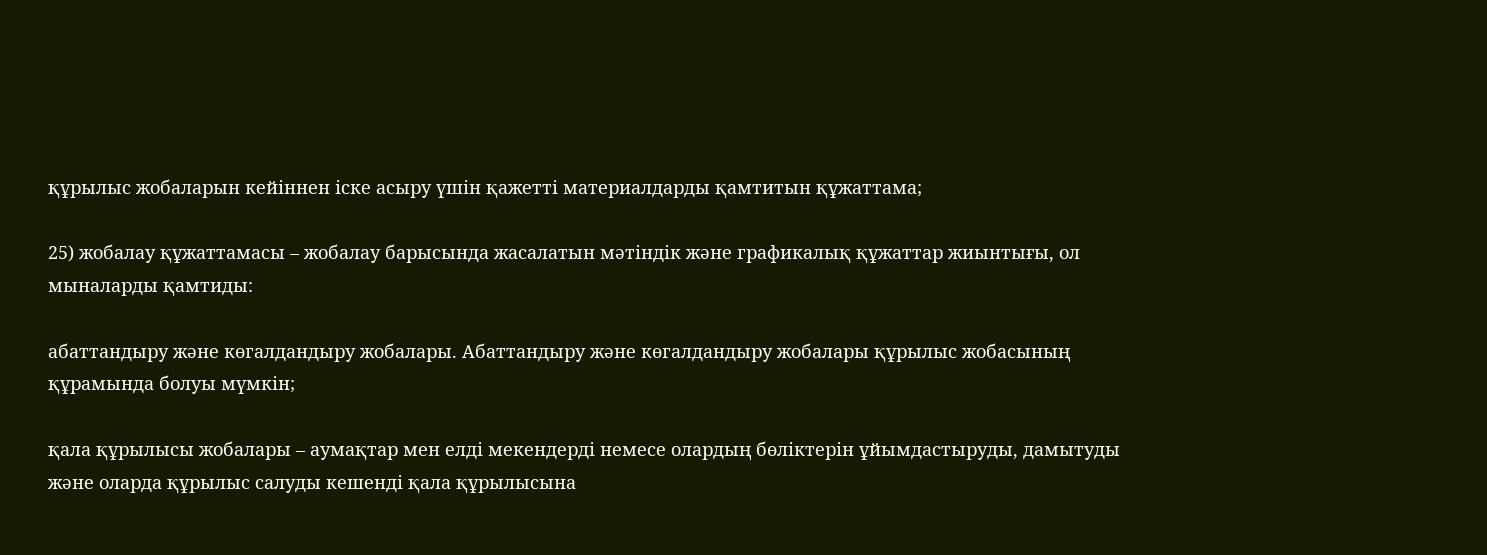құрылыс жобаларын кейіннен іске асыру үшін қажетті материалдарды қамтитын құжаттама;

25) жобалау құжаттамасы – жобалау барысында жасалатын мәтіндік және графикалық құжаттар жиынтығы, ол мыналарды қамтиды:

абаттандыру және көгалдандыру жобалары. Абаттандыру және көгалдандыру жобалары құрылыс жобасының құрамында болуы мүмкін;

қала құрылысы жобалары – аумақтар мен елді мекендерді немесе олардың бөліктерін ұйымдастыруды, дамытуды және оларда құрылыс салуды кешенді қала құрылысына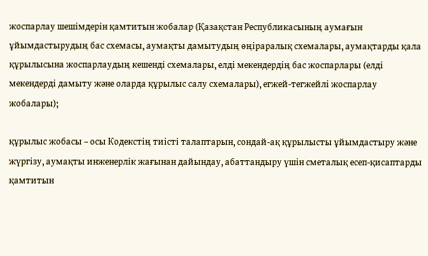жоспарлау шешімдерін қамтитын жобалар (Қазақстан Республикасының аумағын ұйымдастырудың бас схемасы, аумақты дамытудың өңіраралық схемалары, аумақтарды қала құрылысына жоспарлаудың кешенді схемалары, елді мекендердің бас жоспарлары (елді мекендерді дамыту және оларда құрылыс салу схемалары), егжей-тегжейлі жоспарлау жобалары);

құрылыс жобасы – осы Кодекстің тиісті талаптарын, сондай-ақ құрылысты ұйымдастыру және жүргізу, аумақты инженерлік жағынан дайындау, абаттандыру үшін сметалық есеп-қисаптарды қамтитын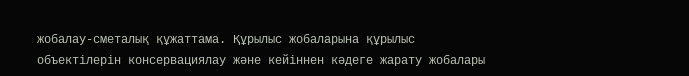жобалау-сметалық құжаттама. Құрылыс жобаларына құрылыс объектілерін консервациялау және кейіннен кәдеге жарату жобалары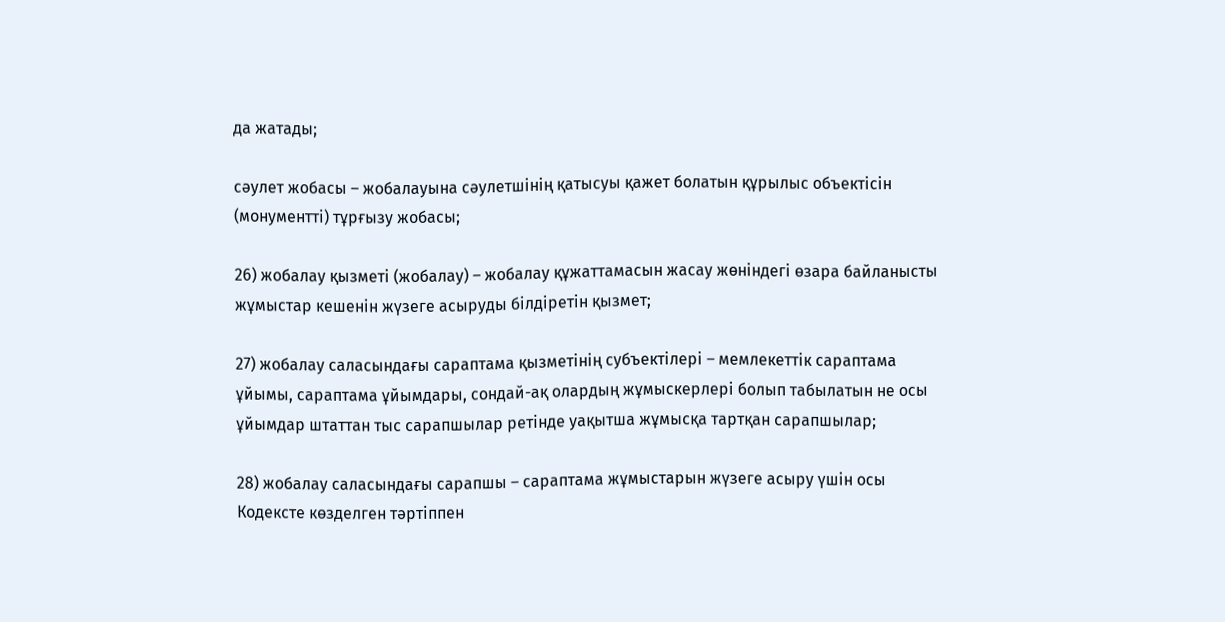да жатады;

сәулет жобасы – жобалауына сәулетшінің қатысуы қажет болатын құрылыс объектісін (монументті) тұрғызу жобасы;

26) жобалау қызметі (жобалау) – жобалау құжаттамасын жасау жөніндегі өзара байланысты жұмыстар кешенін жүзеге асыруды білдіретін қызмет;

27) жобалау саласындағы сараптама қызметінің субъектілері – мемлекеттік сараптама ұйымы, сараптама ұйымдары, сондай-ақ олардың жұмыскерлері болып табылатын не осы ұйымдар штаттан тыс сарапшылар ретінде уақытша жұмысқа тартқан сарапшылар;

28) жобалау саласындағы сарапшы – сараптама жұмыстарын жүзеге асыру үшін осы Кодексте көзделген тәртіппен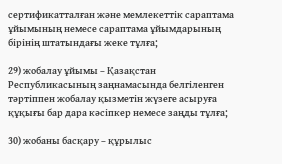сертификатталған және мемлекеттік сараптама ұйымының немесе сараптама ұйымдарының бірінің штатындағы жеке тұлға;

29) жобалау ұйымы – Қазақстан Республикасының заңнамасында белгіленген тәртіппен жобалау қызметін жүзеге асыруға құқығы бар дара кәсіпкер немесе заңды тұлға;

30) жобаны басқару – құрылыс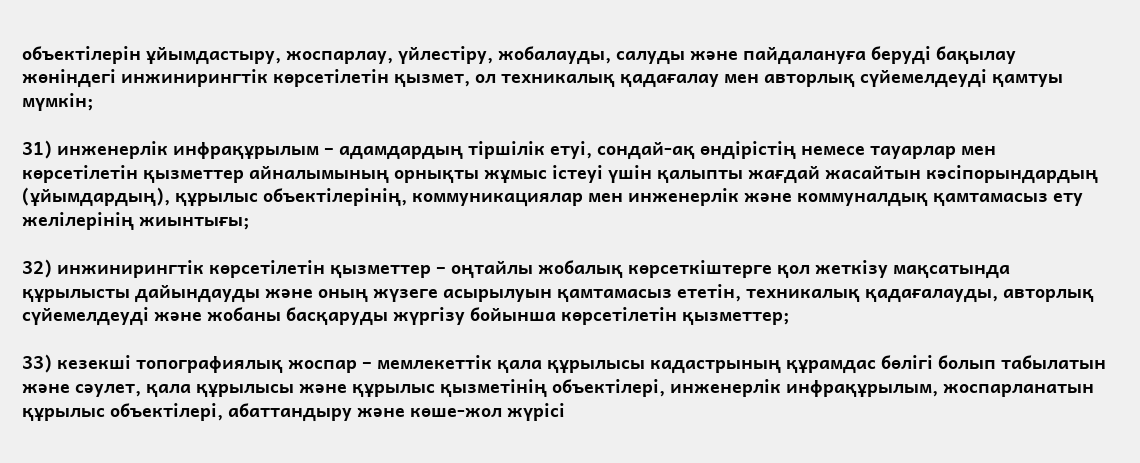объектілерін ұйымдастыру, жоспарлау, үйлестіру, жобалауды, салуды және пайдалануға беруді бақылау жөніндегі инжинирингтік көрсетілетін қызмет, ол техникалық қадағалау мен авторлық сүйемелдеуді қамтуы мүмкін;

31) инженерлiк инфрақұрылым – адамдардың тiршiлiк етуi, сондай-ақ өндiрiстiң немесе тауарлар мен көрсетiлетiн қызметтер айналымының орнықты жұмыс істеуі үшiн қалыпты жағдай жасайтын кәсiпорындардың (ұйымдардың), құрылыс объектілерінің, коммуникациялар мен инженерлiк және коммуналдық қамтамасыз ету желiлерiнiң жиынтығы;

32) инжинирингтік көрсетілетін қызметтер – оңтайлы жобалық көрсеткіштерге қол жеткізу мақсатында құрылысты дайындауды және оның жүзеге асырылуын қамтамасыз ететін, техникалық қадағалауды, авторлық сүйемелдеуді және жобаны басқаруды жүргізу бойынша көрсетілетін қызметтер;

33) кезекші топографиялық жоспар – мемлекеттік қала құрылысы кадастрының құрамдас бөлігі болып табылатын және сәулет, қала құрылысы және құрылыс қызметінің объектілері, инженерлік инфрақұрылым, жоспарланатын құрылыс объектілері, абаттандыру және көше-жол жүрісі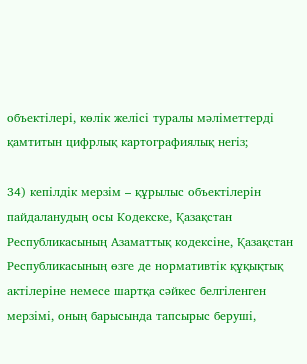объектілері, көлік желісі туралы мәліметтерді қамтитын цифрлық картографиялық негіз;

34) кепілдік мерзім – құрылыс объектілерін пайдаланудың осы Кодекске, Қазақстан Республикасының Азаматтық кодексіне, Қазақстан Республикасының өзге де нормативтік құқықтық актілеріне немесе шартқа сәйкес белгіленген мерзімі, оның барысында тапсырыс беруші,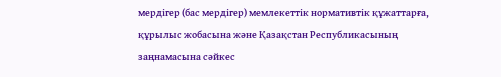мердігер (бас мердігер) мемлекеттік нормативтік құжаттарға, құрылыс жобасына және Қазақстан Республикасының заңнамасына сәйкес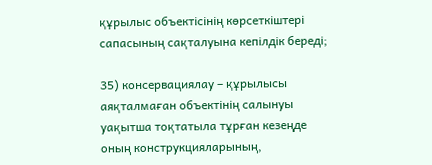құрылыс объектісінің көрсеткіштері сапасының сақталуына кепілдік береді;

35) консервациялау – құрылысы аяқталмаған объектінің салынуы уақытша тоқтатыла тұрған кезеңде оның конструкцияларының,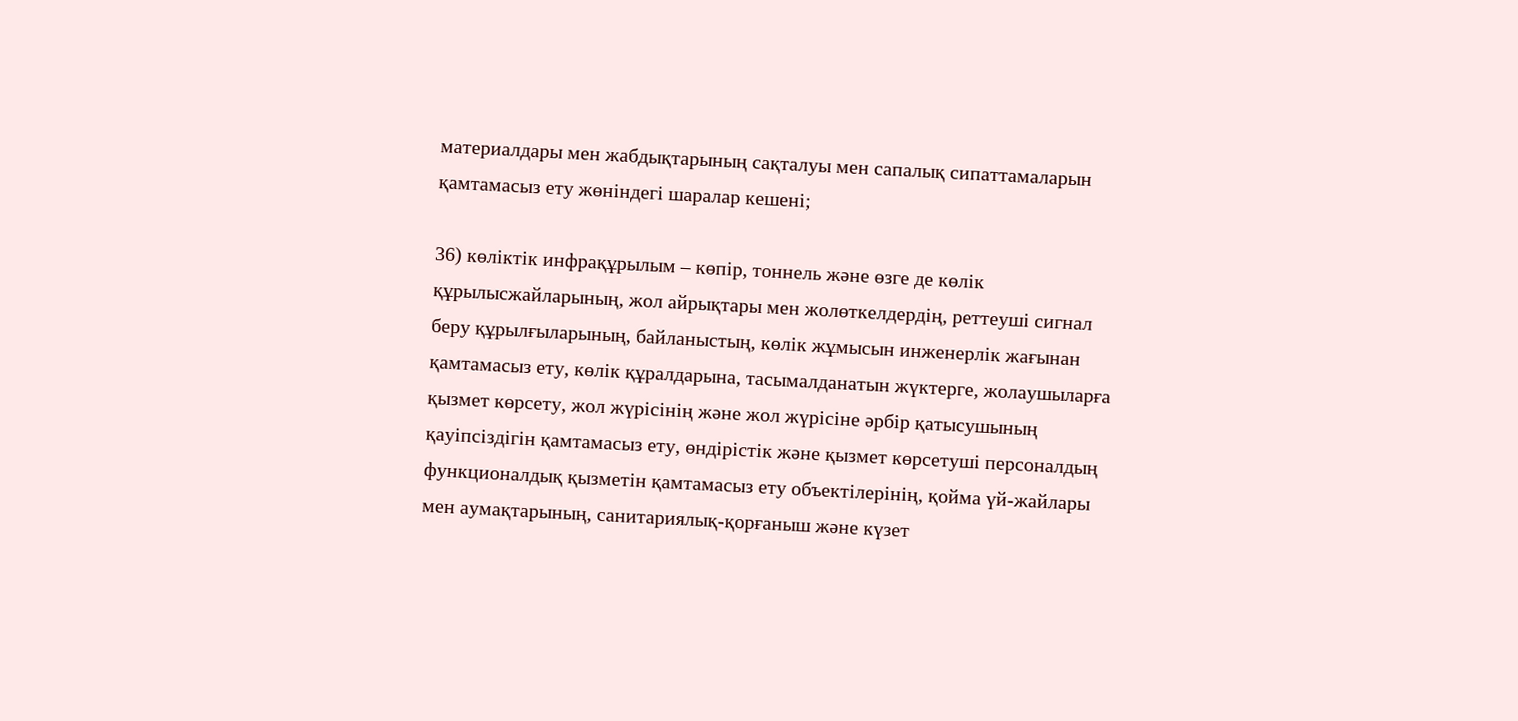материалдары мен жабдықтарының сақталуы мен сапалық сипаттамаларын қамтамасыз ету жөніндегі шаралар кешені;

36) көліктік инфрақұрылым – көпiр, тоннель және өзге де көлiк құрылысжайларының, жол айрықтары мен жолөткелдердiң, реттеушi сигнал беру құрылғыларының, байланыстың, көлiк жұмысын инженерлiк жағынан қамтамасыз ету, көлiк құралдарына, тасымалданатын жүктерге, жолаушыларға қызмет көрсету, жол жүрісінің және жол жүрісіне әрбір қатысушының қауіпсіздігін қамтамасыз ету, өндiрiстiк және қызмет көрсетушi персоналдың функционалдық қызметiн қамтамасыз ету объектiлерінiң, қойма үй-жайлары мен аумақтарының, санитариялық-қорғаныш және күзет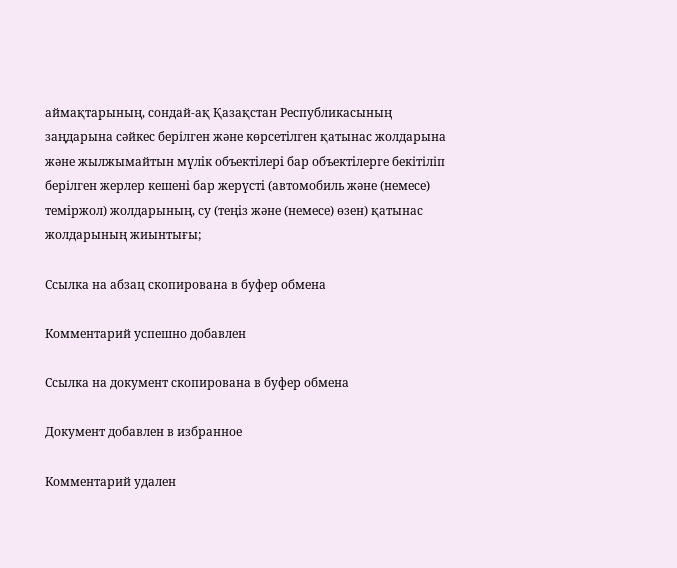аймақтарының, сондай-ақ Қазақстан Республикасының заңдарына сәйкес берілген және көрсетiлген қатынас жолдарына және жылжымайтын мүлiк объектiлерi бар объектiлерге бекітіліп берілген жерлер кешенi бар жерүстi (автомобиль және (немесе) темiржол) жолдарының, су (теңiз және (немесе) өзен) қатынас жолдарының жиынтығы;

Ссылка на абзац скопирована в буфер обмена

Комментарий успешно добавлен

Ссылка на документ скопирована в буфер обмена

Документ добавлен в избранное

Комментарий удален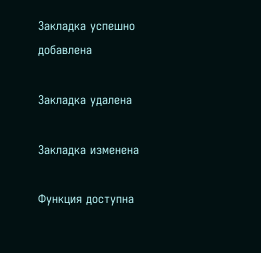Закладка успешно добавлена

Закладка удалена

Закладка изменена

Функция доступна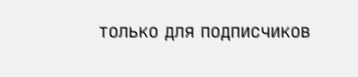только для подписчиков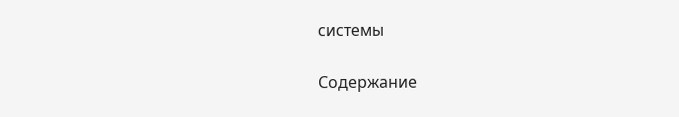системы

Содержание